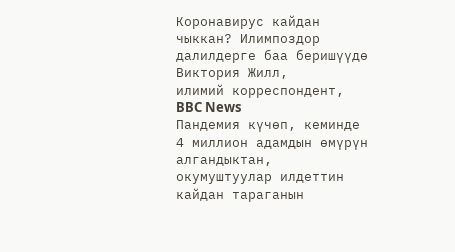Коронавирус кайдан чыккан? Илимпоздор далилдерге баа беришүүдө
Виктория Жилл,
илимий корреспондент, BBC News
Пандемия күчөп, кеминде 4 миллион адамдын өмүрүн алгандыктан, окумуштуулар илдеттин кайдан тараганын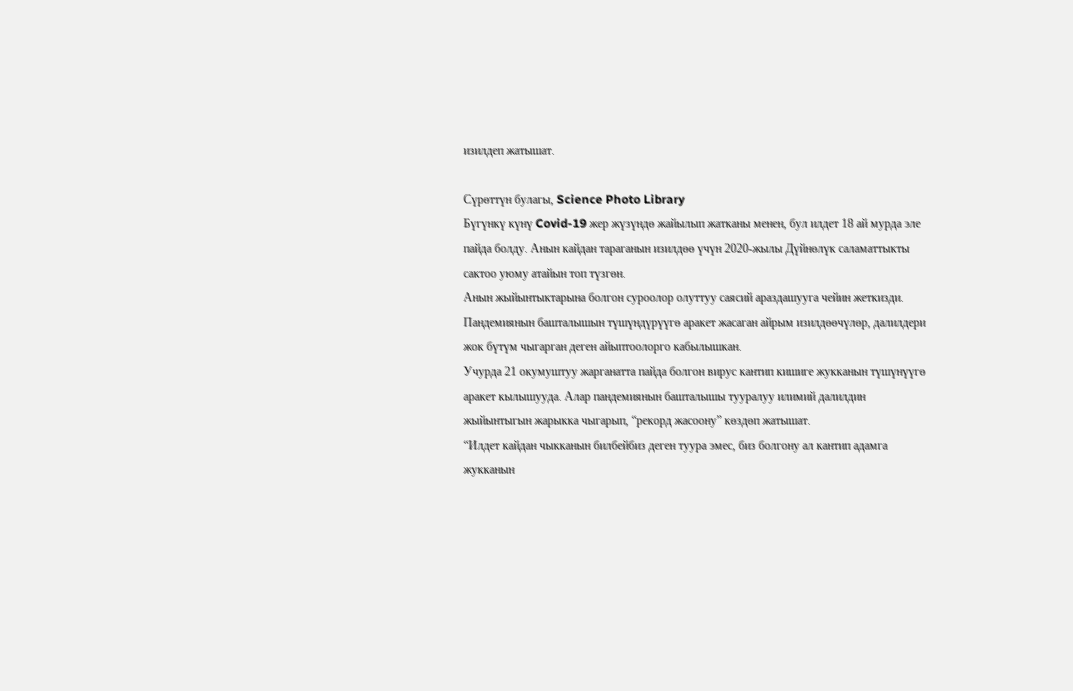изилдеп жатышат.

Сүрөттүн булагы, Science Photo Library
Бүгүнкү күнү Covid-19 жер жүзүндө жайылып жатканы менен, бул илдет 18 ай мурда эле пайда болду. Анын кайдан тараганын изилдөө үчүн 2020-жылы Дүйнөлүк саламаттыкты сактоо уюму атайын топ түзгөн.
Анын жыйынтыктарына болгон суроолор олуттуу саясий араздашууга чейин жеткизди. Пандемиянын башталышын түшүндүрүүгө аракет жасаган айрым изилдөөчүлөр, далилдери жок бүтүм чыгарган деген айыптоолорго кабылышкан.
Учурда 21 окумуштуу жарганатта пайда болгон вирус кантип кишиге жукканын түшүнүүгө аракет кылышууда. Алар пандемиянын башталышы тууралуу илимий далилдин жыйынтыгын жарыкка чыгарып, “рекорд жасоону” көздөп жатышат.
“Илдет кайдан чыкканын билбейбиз деген туура эмес, биз болгону ал кантип адамга жукканын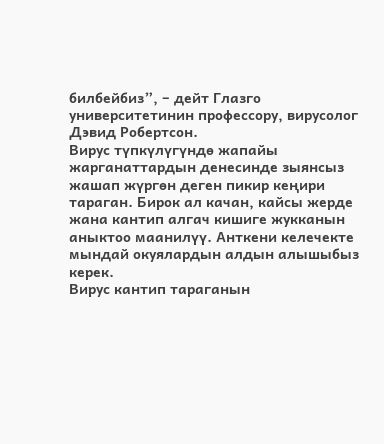билбейбиз”, – дейт Глазго университетинин профессору, вирусолог Дэвид Робертсон.
Вирус түпкүлүгүндө жапайы жарганаттардын денесинде зыянсыз жашап жүргөн деген пикир кеңири тараган. Бирок ал качан, кайсы жерде жана кантип алгач кишиге жукканын аныктоо маанилүү. Анткени келечекте мындай окуялардын алдын алышыбыз керек.
Вирус кантип тараганын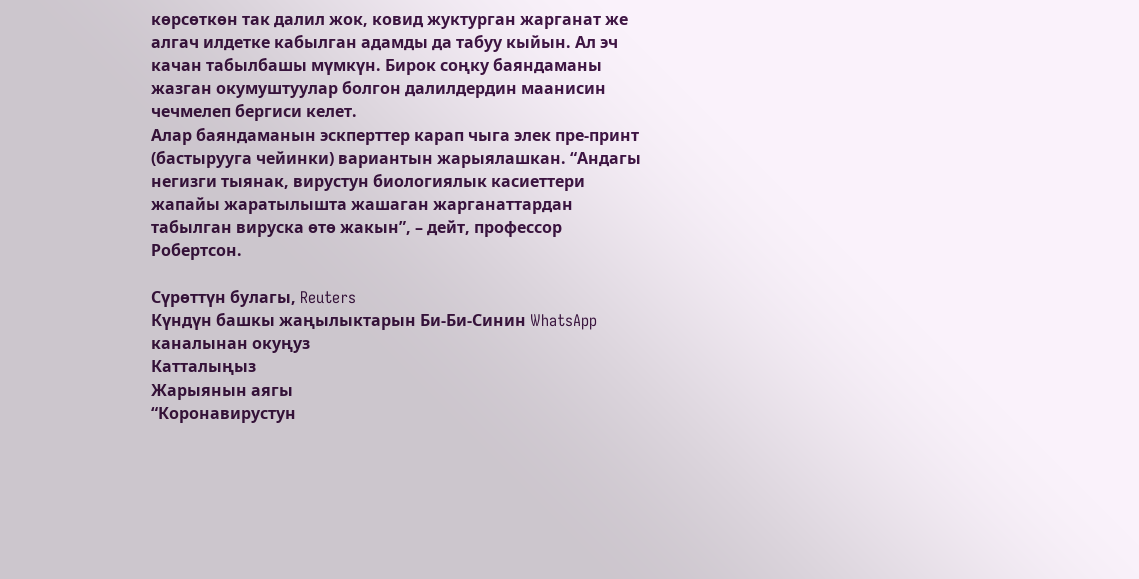көрсөткөн так далил жок, ковид жуктурган жарганат же алгач илдетке кабылган адамды да табуу кыйын. Ал эч качан табылбашы мүмкүн. Бирок соңку баяндаманы жазган окумуштуулар болгон далилдердин маанисин чечмелеп бергиси келет.
Алар баяндаманын эскперттер карап чыга элек пре-принт (бастырууга чейинки) вариантын жарыялашкан. “Андагы негизги тыянак, вирустун биологиялык касиеттери жапайы жаратылышта жашаган жарганаттардан табылган вируска өтө жакын”, – дейт, профессор Робертсон.

Сүрөттүн булагы, Reuters
Күндүн башкы жаңылыктарын Би-Би-Синин WhatsApp каналынан окуңуз
Катталыңыз
Жарыянын аягы
“Коронавирустун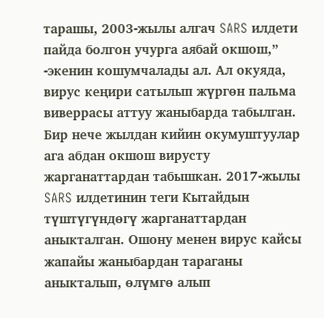тарашы, 2003-жылы алгач SARS илдети пайда болгон учурга аябай окшош,” -экенин кошумчалады ал. Ал окуяда, вирус кеңири сатылып жүргөн пальма виверрасы аттуу жаныбарда табылган. Бир нече жылдан кийин окумуштуулар ага абдан окшош вирусту жарганаттардан табышкан. 2017-жылы SARS илдетинин теги Кытайдын түштүгүндөгү жарганаттардан аныкталган. Ошону менен вирус кайсы жапайы жаныбардан тараганы аныкталып, өлүмгө алып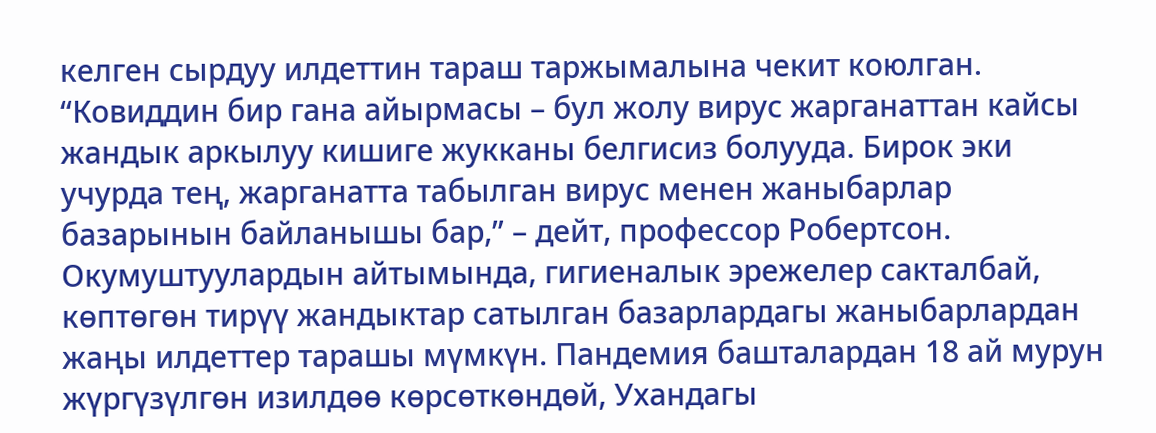келген сырдуу илдеттин тараш таржымалына чекит коюлган.
“Ковиддин бир гана айырмасы – бул жолу вирус жарганаттан кайсы жандык аркылуу кишиге жукканы белгисиз болууда. Бирок эки учурда тең, жарганатта табылган вирус менен жаныбарлар базарынын байланышы бар,” – дейт, профессор Робертсон.
Окумуштуулардын айтымында, гигиеналык эрежелер сакталбай, көптөгөн тирүү жандыктар сатылган базарлардагы жаныбарлардан жаңы илдеттер тарашы мүмкүн. Пандемия башталардан 18 ай мурун жүргүзүлгөн изилдөө көрсөткөндөй, Ухандагы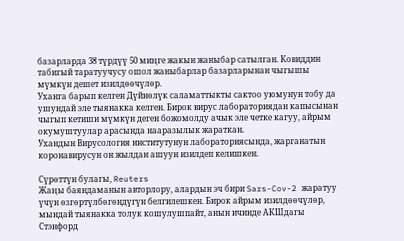базарларда 38 түрдүү 50 миңге жакын жаныбар сатылган. Ковиддин табигый таратуучусу ошол жаныбарлар базарларынан чыгышы мүмкүн дешет изилдөөчүлөр.
Уханга барып келген Дүйнөлүк саламаттыкты сактоо уюмунун тобу да ушундай эле тыянакка келген. Бирок вирус лабораториядан капысынан чыгып кетиши мүмкүн деген божомолду ачык эле четке кагуу, айрым окумуштуулар арасында нааразылык жараткан.
Ухандын Вирусология институтунун лабораториясында, жарганатын коронавирусун он жылдан ашуун изилдеп келишкен.

Сүрөттүн булагы, Reuters
Жаңы баяндаманын авторлору, алардын эч бири Sars-Cov-2 жаратуу үчүн өзгөртүлбөгөндүгүн белгилешкен. Бирок айрым изилдөөчүлөр, мындай тыянакка толук кошулушпайт, анын ичинде АКШдагы Стэнфорд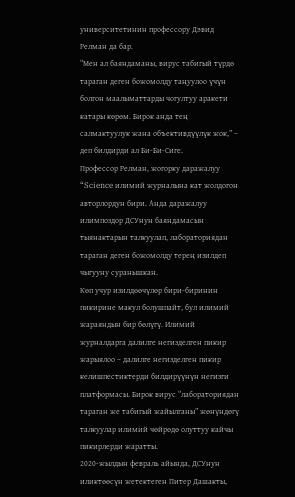университетинин профессору Дэвид Релман да бар.
“Мен ал баяндаманы, вирус табигый түрдө тараган деген божомолду таңуулоо үчүн болгон маалыматтарды чогултуу аракети катары көрөм. Бирок анда тең салмактуулук жана объективдүүлүк жок,” – деп билдирди ал Би-Би-Сиге.
Профессор Релман, жогорку даражалуу “Science илимий журналына кат жолдогон авторлордун бири. Анда даражалуу илимпоздор ДСУнун баяндамасын тыянактарын талкуулап, лабораториядан тараган деген божомолду терең изилдеп чыгууну суранышкан.
Көп учур изилдөөчүлөр бири-биринин пикирине макул болушпайт, бул илимий жараяндын бир бөлүгү. Илимий журналдарга далилге негизделген пикир жарыялоо – далилге негизделген пикир келишпестиктерди билдирүүнүн негизги платформасы. Бирок вирус “лабораториядан тараган же табигый жайылганы” жөнүндөгү талкуулар илимий чөйрөдө олуттуу кайчы пикирлерди жаратты.
2020-жылдын февраль айында, ДСУнун иликтөөсүн жетектеген Питер Дашакты,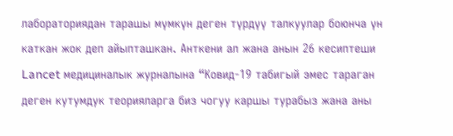лабораториядан тарашы мүмкүн деген түрдүү талкуулар боюнча үн каткан жок деп айыпташкан. Анткени ал жана анын 26 кесиптеши Lancet медициналык журналына “Ковид-19 табигый эмес тараган деген кутумдук теорияларга биз чогуу каршы турабыз жана аны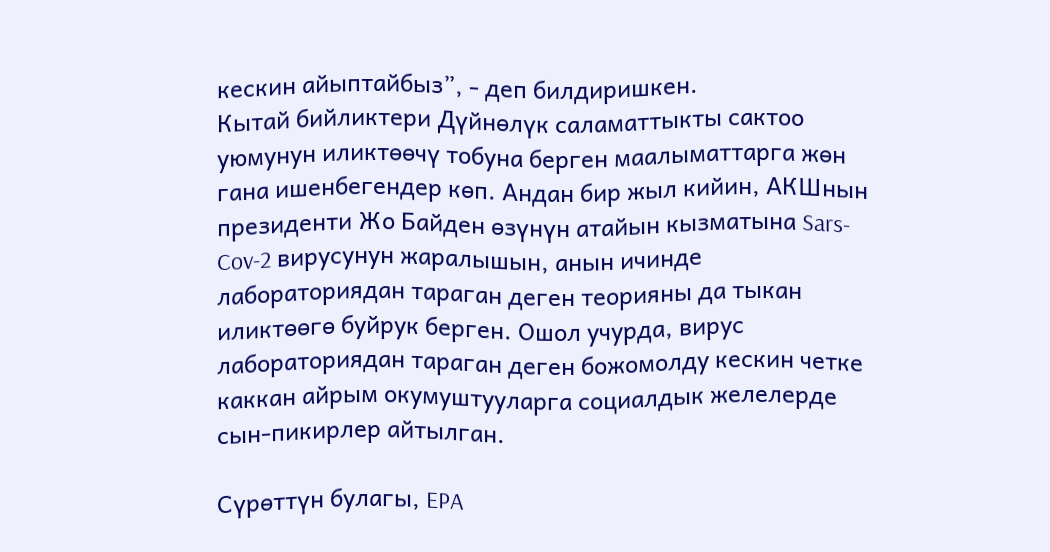кескин айыптайбыз”, - деп билдиришкен.
Кытай бийликтери Дүйнөлүк саламаттыкты сактоо уюмунун иликтөөчү тобуна берген маалыматтарга жөн гана ишенбегендер көп. Андан бир жыл кийин, АКШнын президенти Жо Байден өзүнүн атайын кызматына Sars-Cov-2 вирусунун жаралышын, анын ичинде лабораториядан тараган деген теорияны да тыкан иликтөөгө буйрук берген. Ошол учурда, вирус лабораториядан тараган деген божомолду кескин четке каккан айрым окумуштууларга социалдык желелерде сын-пикирлер айтылган.

Сүрөттүн булагы, EPA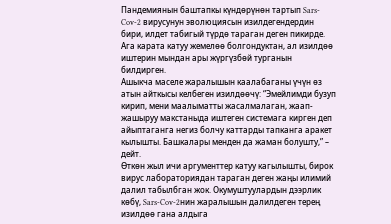Пандемиянын баштапкы күндөрүнөн тартып Sars-Cov-2 вирусунун эволюциясын изилдегендердин бири, илдет табигый түрдө тараган деген пикирде. Ага карата катуу жемелөө болгондуктан, ал изилдөө иштерин мындан ары жүргүзбөй турганын билдирген.
Ашыкча маселе жаралышын каалабаганы үчүн өз атын айткысы келбеген изилдөөчү: “Эмейлимди бузуп кирип, мени маалыматты жасалмалаган, жаап-жашыруу макстаныда иштеген системага кирген деп айыптаганга негиз болчу каттарды тапканга аракет кылышты. Башкалары менден да жаман болушту,” – дейт.
Өткөн жыл ичи аргументтер катуу кагылышты, бирок вирус лабораториядан тараган деген жаңы илимий далил табылбган жок. Окумуштуулардын дээрлик көбү, Sars-Cov-2нин жаралышын далилдеген терең изилдөө гана алдыга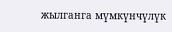жылганга мүмкүнчүлүк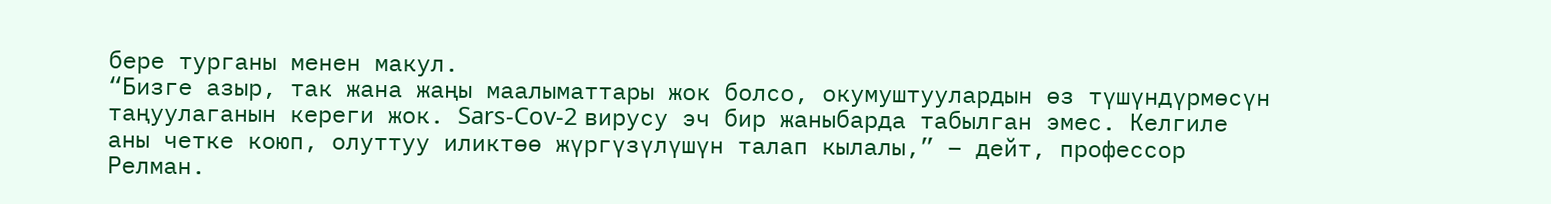бере турганы менен макул.
“Бизге азыр, так жана жаңы маалыматтары жок болсо, окумуштуулардын өз түшүндүрмөсүн таңуулаганын кереги жок. Sars-Cov-2 вирусу эч бир жаныбарда табылган эмес. Келгиле аны четке коюп, олуттуу иликтөө жүргүзүлүшүн талап кылалы,” – дейт, профессор Релман.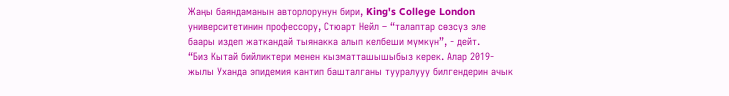Жаңы баяндаманын авторлорунун бири, King's College London университетинин профессору, Стюарт Нейл – “талаптар сөзсүз эле баары издеп жаткандай тыянакка алып келбеши мүмкүн”, - дейт.
“Биз Кытай бийликтери менен кызматташышыбыз керек. Алар 2019-жылы Уханда эпидемия кантип башталганы тууралууу билгендерин ачык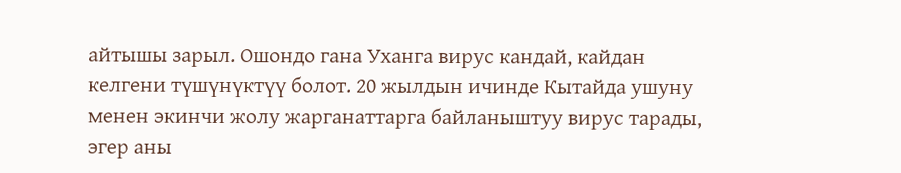айтышы зарыл. Ошондо гана Уханга вирус кандай, кайдан келгени түшүнүктүү болот. 20 жылдын ичинде Кытайда ушуну менен экинчи жолу жарганаттарга байланыштуу вирус тарады, эгер аны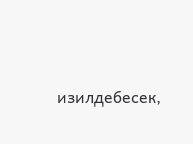изилдебесек,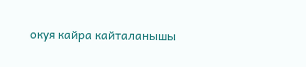окуя кайра кайталанышы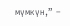мүмкүн,” –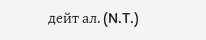дейт ал. (N.T.)